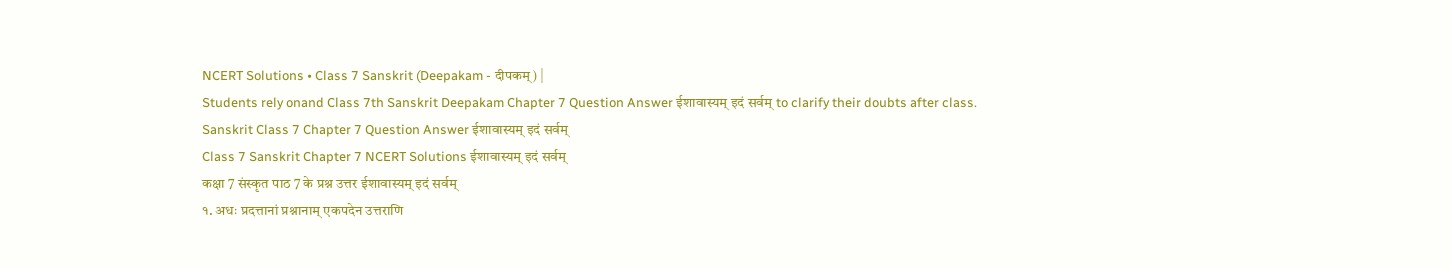NCERT Solutions • Class 7 Sanskrit (Deepakam - दीपकम्) |
Students rely onand Class 7th Sanskrit Deepakam Chapter 7 Question Answer ईशावास्यम् इदं सर्वम् to clarify their doubts after class.
Sanskrit Class 7 Chapter 7 Question Answer ईशावास्यम् इदं सर्वम्
Class 7 Sanskrit Chapter 7 NCERT Solutions ईशावास्यम् इदं सर्वम्
कक्षा 7 संस्कृत पाठ 7 के प्रश्न उत्तर ईशावास्यम् इदं सर्वम्
१. अधः प्रदत्तानां प्रश्नानाम् एकपदेन उत्तराणि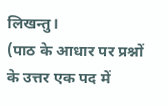लिखन्तु।
(पाठ के आधार पर प्रश्नों के उत्तर एक पद में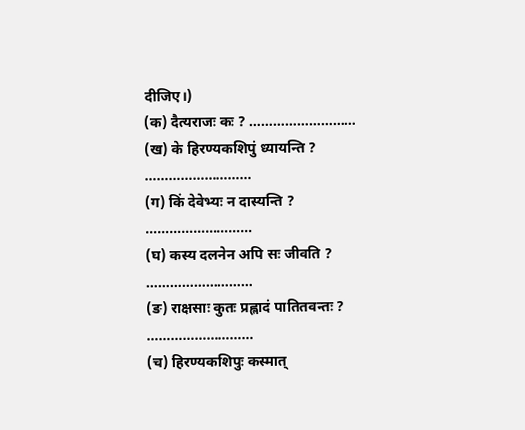दीजिए।)
(क) दैत्यराजः कः ? ………………………
(ख) के हिरण्यकशिपुं ध्यायन्ति ? ………………………
(ग) किं देवेभ्यः न दास्यन्ति ? ………………………
(घ) कस्य दलनेन अपि सः जीवति ? ………………………
(ङ) राक्षसाः कुतः प्रह्लादं पातितवन्तः ? ………………………
(च) हिरण्यकशिपुः कस्मात्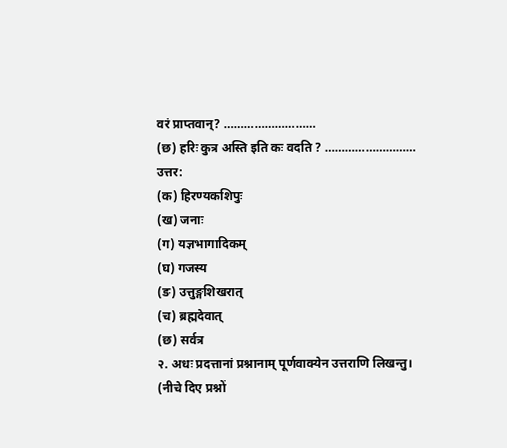वरं प्राप्तवान्? ………………………
(छ) हरिः कुत्र अस्ति इति कः वदति ? ………………………
उत्तर:
(क) हिरण्यकशिपुः
(ख) जनाः
(ग) यज्ञभागादिकम्
(घ) गजस्य
(ङ) उत्तुङ्गशिखरात्
(च) ब्रह्मदेवात्
(छ) सर्वत्र
२. अधः प्रदत्तानां प्रश्नानाम् पूर्णवाक्येन उत्तराणि लिखन्तु।
(नीचे दिए प्रश्नों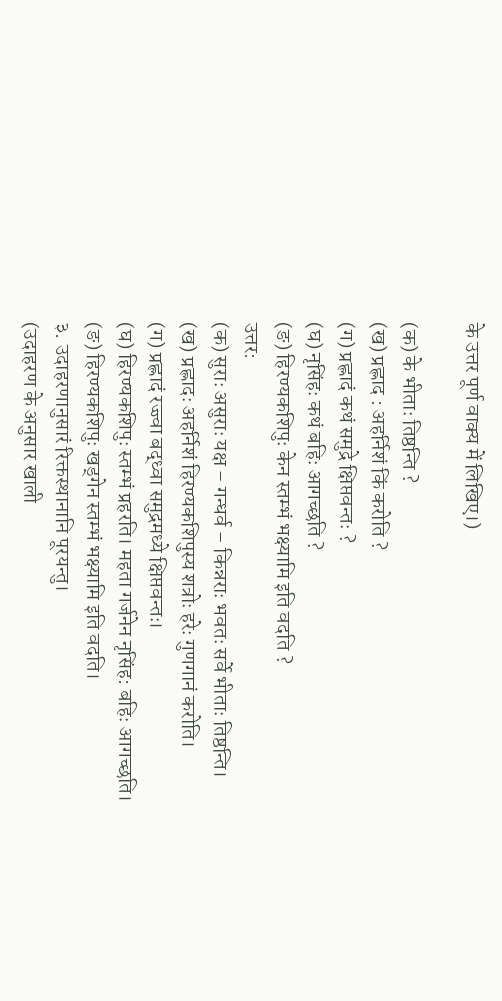के उत्तर पूर्ण वाक्य में लिखिए।)

(क) के भीताः तिष्ठन्ति ?
(ख) प्रह्लाद : अहर्निशं किं करोति ?
(ग) प्रह्लादं कथं समुद्रे क्षिप्तवन्तः ?
(घ) नृसिंहः कथं बहिः आगच्छति ?
(ङ) हिरण्यकशिपुः केन स्तम्भं भक्ष्यामि इति वदति ?
उत्तर:
(क) सुराः असुराः यक्ष – गन्धर्व – किन्नराः भवतः सर्वे भीताः तिष्ठन्ति।
(ख) प्रह्लादः अहर्निशं हिरण्यकशिपुस्य शत्रोः हरेः गुणगानं करोति।
(ग) प्रह्लादं रज्ज्वा बद्ध्वा समुद्रमध्ये क्षिप्तवन्तः।
(घ) हिरण्यकशिपुः स्तम्भं प्रहरति। महता गर्जनेन नृसिंह: बहिः आगच्छति।
(ङ) हिरण्यकशिपुः खड्गेन स्तम्भं भक्ष्यामि इति वदति।
३. उदाहरणानुसारं रिक्तस्थानानि पूरयन्तु।
(उदाहरण के अनुसार खाली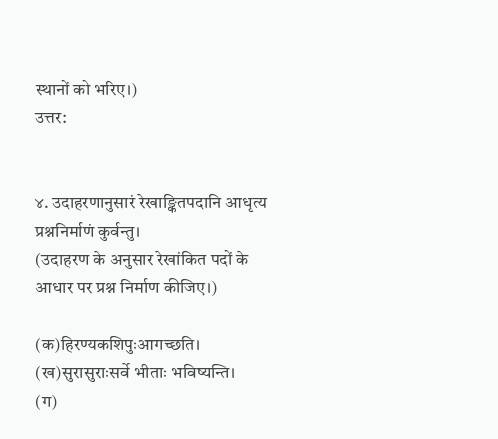स्थानों को भरिए।)
उत्तर:


४. उदाहरणानुसारं रेखाङ्कितपदानि आधृत्य प्रश्ननिर्माणं कुर्वन्तु।
(उदाहरण के अनुसार रेखांकित पदों के आधार पर प्रश्न निर्माण कीजिए।)

(क)हिरण्यकशिपुःआगच्छति।
(ख)सुरासुराःसर्वे भीताः भविष्यन्ति।
(ग)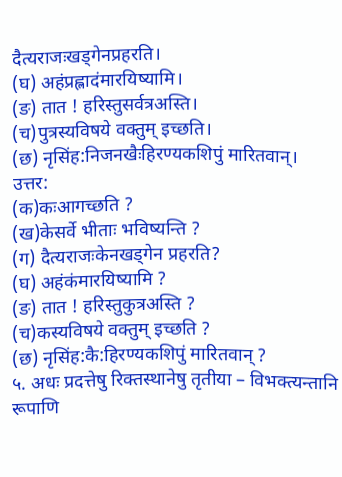दैत्यराजःखड्गेनप्रहरति।
(घ) अहंप्रह्लादंमारयिष्यामि।
(ङ) तात ! हरिस्तुसर्वत्रअस्ति।
(च)पुत्रस्यविषये वक्तुम् इच्छति।
(छ) नृसिंह:निजनखैःहिरण्यकशिपुं मारितवान्।
उत्तर:
(क)कःआगच्छति ?
(ख)केसर्वे भीताः भविष्यन्ति ?
(ग) दैत्यराजःकेनखड्गेन प्रहरति?
(घ) अहंकंमारयिष्यामि ?
(ङ) तात ! हरिस्तुकुत्रअस्ति ?
(च)कस्यविषये वक्तुम् इच्छति ?
(छ) नृसिंह:कै:हिरण्यकशिपुं मारितवान् ?
५. अधः प्रदत्तेषु रिक्तस्थानेषु तृतीया – विभक्त्यन्तानि रूपाणि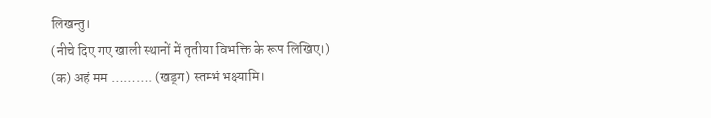लिखन्तु।
(नीचे दिए गए खाली स्थानों में तृतीया विभक्ति के रूप लिखिए।)
(क) अहं मम ………. (खड्ग) स्तम्भं भक्ष्यामि।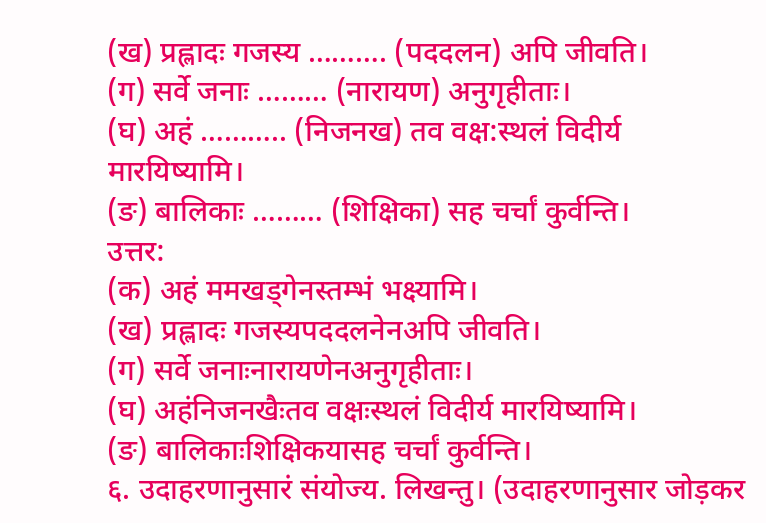(ख) प्रह्लादः गजस्य ………. (पददलन) अपि जीवति।
(ग) सर्वे जनाः ……… (नारायण) अनुगृहीताः।
(घ) अहं ……….. (निजनख) तव वक्ष:स्थलं विदीर्य मारयिष्यामि।
(ङ) बालिकाः ……… (शिक्षिका) सह चर्चां कुर्वन्ति।
उत्तर:
(क) अहं ममखड्गेनस्तम्भं भक्ष्यामि।
(ख) प्रह्लादः गजस्यपददलनेनअपि जीवति।
(ग) सर्वे जनाःनारायणेनअनुगृहीताः।
(घ) अहंनिजनखैःतव वक्षःस्थलं विदीर्य मारयिष्यामि।
(ङ) बालिकाःशिक्षिकयासह चर्चां कुर्वन्ति।
६. उदाहरणानुसारं संयोज्य. लिखन्तु। (उदाहरणानुसार जोड़कर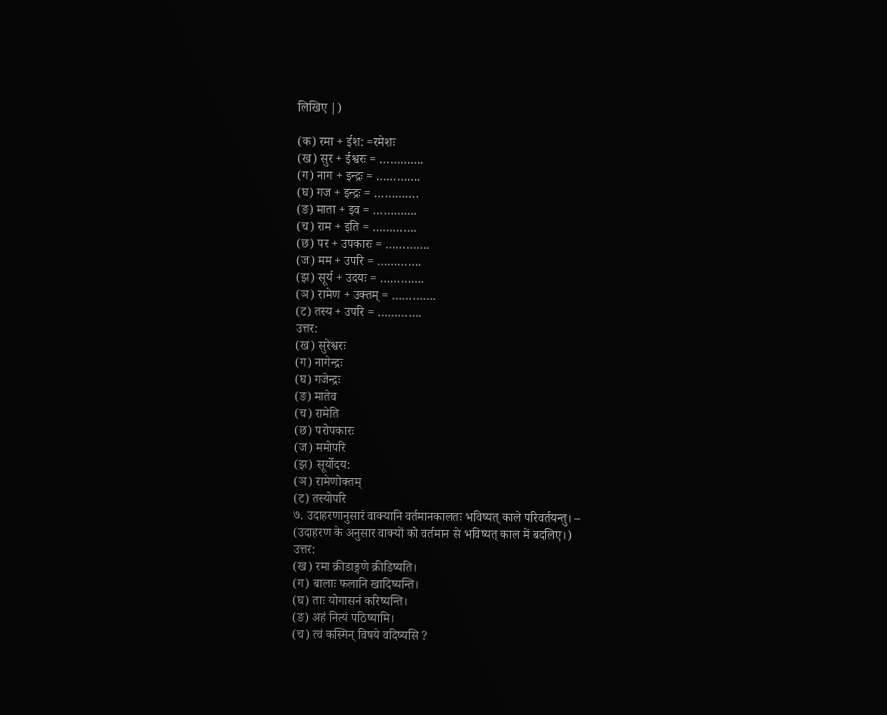लिखिए |)

(क) रमा + ईश: =रमेशः
(ख) सुर + ईश्वरः = ………….
(ग) नाग + इन्द्रः = ………….
(घ) गज + इन्द्रः = ………….
(ङ) माता + इव = ………….
(च) राम + इति = ………….
(छ) पर + उपकारः = ………….
(ज) मम + उपरि = ………….
(झ) सूर्य + उदयः = ………….
(ञ) रामेण + उक्तम् = ………….
(ट) तस्य + उपरि = ………….
उत्तर:
(ख) सुरेश्वरः
(ग) नागेन्द्रः
(घ) गजेन्द्रः
(ङ) मातेव
(च) रामेति
(छ) परोपकारः
(ज) ममोपरि
(झ) सूर्योदय:
(ञ) रामेणोक्तम्
(ट) तस्योपरि
७. उदाहरणानुसारं वाक्यानि वर्तमानकालतः भविष्यत् काले परिवर्तयन्तु। –
(उदाहरण के अनुसार वाक्यों को वर्तमान से भविष्यत् काल में बदलिए।)
उत्तर:
(ख) रमा क्रीडाङ्गणे क्रीडिष्यति।
(ग) बालाः फलानि खादिष्यन्ति।
(घ) ताः योगासनं करिष्यन्ति।
(ङ) अहं नित्यं पठिष्यामि।
(च) त्वं कस्मिन् विषये वदिष्यसि ?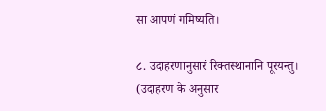सा आपणं गमिष्यति।

८. उदाहरणानुसारं रिक्तस्थानानि पूरयन्तु।
(उदाहरण के अनुसार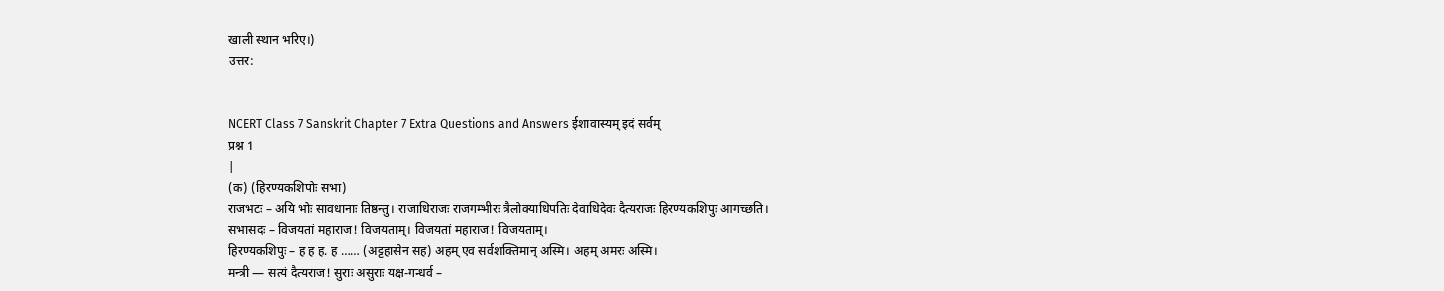खाली स्थान भरिए।)
उत्तर:


NCERT Class 7 Sanskrit Chapter 7 Extra Questions and Answers ईशावास्यम् इदं सर्वम्
प्रश्न 1
|
(क) (हिरण्यकशिपोः सभा)
राजभटः – अयि भोः सावधानाः तिष्ठन्तु। राजाधिराजः राजगम्भीरः त्रैलोक्याधिपतिः देवाधिदेवः दैत्यराजः हिरण्यकशिपुः आगच्छति।
सभासदः – विजयतां महाराज! विजयताम्। विजयतां महाराज! विजयताम्।
हिरण्यकशिपुः – ह ह ह. ह …… (अट्टहासेन सह) अहम् एव सर्वशक्तिमान् अस्मि। अहम् अमरः अस्मि।
मन्त्री ― सत्यं दैत्यराज! सुराः असुराः यक्ष-गन्धर्व –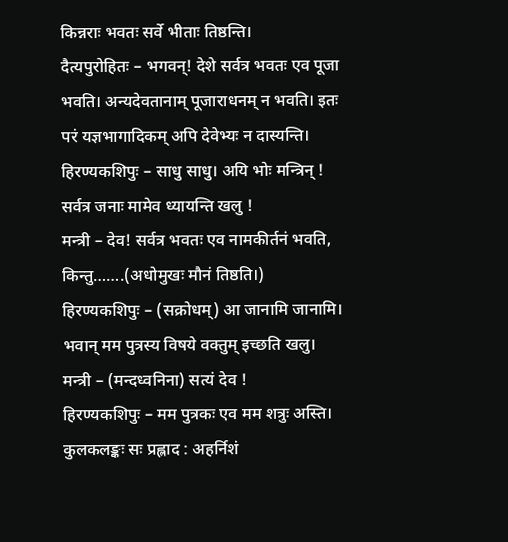किन्नराः भवतः सर्वे भीताः तिष्ठन्ति।
दैत्यपुरोहितः – भगवन्! देशे सर्वत्र भवतः एव पूजा भवति। अन्यदेवतानाम् पूजाराधनम् न भवति। इतः परं यज्ञभागादिकम् अपि देवेभ्यः न दास्यन्ति।
हिरण्यकशिपुः – साधु साधु। अयि भोः मन्त्रिन् ! सर्वत्र जनाः मामेव ध्यायन्ति खलु !
मन्त्री – देव! सर्वत्र भवतः एव नामकीर्तनं भवति, किन्तु…….(अधोमुखः मौनं तिष्ठति।)
हिरण्यकशिपुः – (सक्रोधम्) आ जानामि जानामि। भवान् मम पुत्रस्य विषये वक्तुम् इच्छति खलु।
मन्त्री – (मन्दध्वनिना) सत्यं देव !
हिरण्यकशिपुः – मम पुत्रकः एव मम शत्रुः अस्ति। कुलकलङ्कः सः प्रह्लाद : अहर्निशं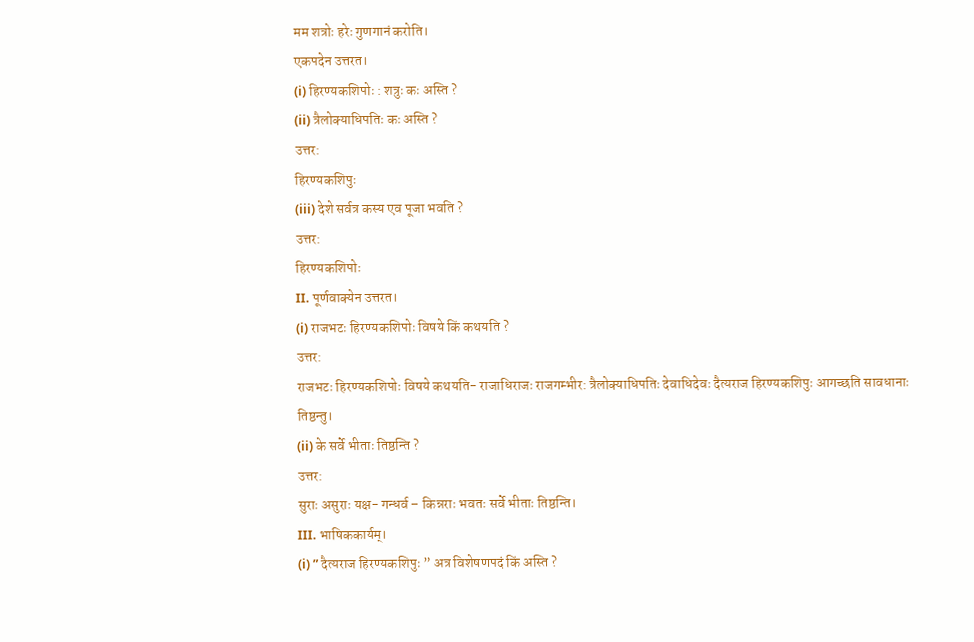मम शत्रोः हरेः गुणगानं करोति।
एकपदेन उत्तरत।
(i) हिरण्यकशिपोः : शत्रुः कः अस्ति ?
(ii) त्रैलोक्याधिपतिः कः अस्ति ?
उत्तर:
हिरण्यकशिपुः
(iii) देशे सर्वत्र कस्य एव पूजा भवति ?
उत्तर:
हिरण्यकशिपोः
II. पूर्णवाक्येन उत्तरत।
(i) राजभटः हिरण्यकशिपोः विषये किं कथयति ?
उत्तर:
राजभटः हिरण्यकशिपोः विषये कथयति- राजाधिराजः राजगम्भीर: त्रैलोक्याधिपतिः देवाधिदेवः दैत्यराज हिरण्यकशिपुः आगच्छति सावधानाः तिष्ठन्तु।
(ii) के सर्वे भीताः तिष्ठन्ति ?
उत्तर:
सुराः असुराः यक्ष- गन्धर्व – किन्नराः भवतः सर्वे भीताः तिष्ठन्ति।
III. भाषिककार्यम्।
(i) ” दैत्यराज हिरण्यकशिपुः ” अत्र विशेषणपदं किं अस्ति ?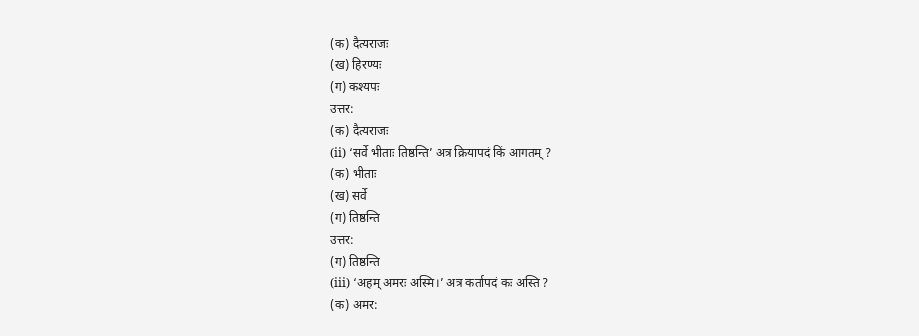(क) दैत्यराजः
(ख) हिरण्यः
(ग) कश्यपः
उत्तर:
(क) दैत्यराजः
(ii) ‘सर्वे भीताः तिष्ठन्ति’ अत्र क्रियापदं किं आगतम् ?
(क) भीताः
(ख) सर्वे
(ग) तिष्ठन्ति
उत्तर:
(ग) तिष्ठन्ति
(iii) ‘अहम् अमरः अस्मि।’ अत्र कर्तापदं कः अस्ति ?
(क) अमर: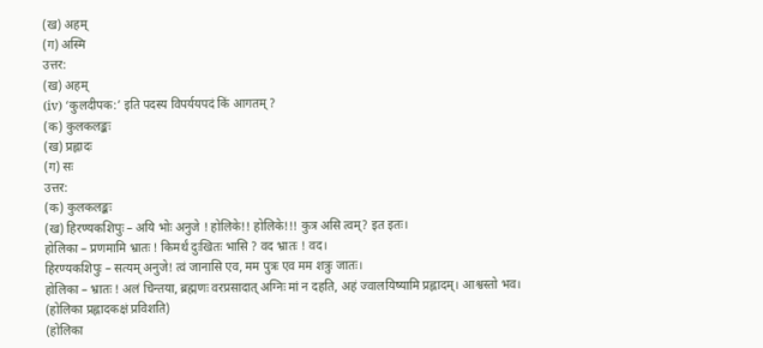(ख) अहम्
(ग) अस्मि
उत्तर:
(ख) अहम्
(iv) ‘कुलदीपक:’ इति पदस्य विपर्ययपदं किं आगतम् ?
(क) कुलकलङ्कः
(ख) प्रह्लादः
(ग) सः
उत्तर:
(क) कुलकलङ्कः
(ख) हिरण्यकशिपुः – अयि भोः अनुजे ! होलिके!! होलिके!!! कुत्र असि त्वम्? इत इतः।
होलिका – प्रणमामि भ्रातः ! किमर्थं दुःखितः भासि ? वद भ्रातः ! वद।
हिरण्यकशिपुः – सत्यम् अनुजे! त्वं जानासि एव, मम पुत्रः एव मम शत्रुः जातः।
होलिका – भ्रातः ! अलं चिन्तया, ब्रह्मणः वरप्रसादात् अग्निः मां न दहति, अहं ज्वालयिष्यामि प्रह्लादम्। आश्वस्तो भव।
(होलिका प्रह्लादकक्षं प्रविशति)
(होलिका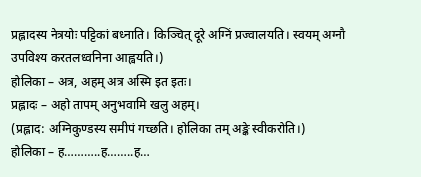प्रह्लादस्य नेत्रयोः पट्टिकां बध्नाति। किञ्चित् दूरे अग्निं प्रज्वालयति। स्वयम् अग्नौ उपविश्य करतलध्वनिना आह्वयति।)
होलिका – अत्र, अहम् अत्र अस्मि इत इतः।
प्रह्लादः – अहो तापम् अनुभवामि खलु अहम्।
(प्रह्लाद: अग्निकुण्डस्य समीपं गच्छति। होलिका तम् अङ्के स्वीकरोति।)
होलिका – ह………..ह……..ह…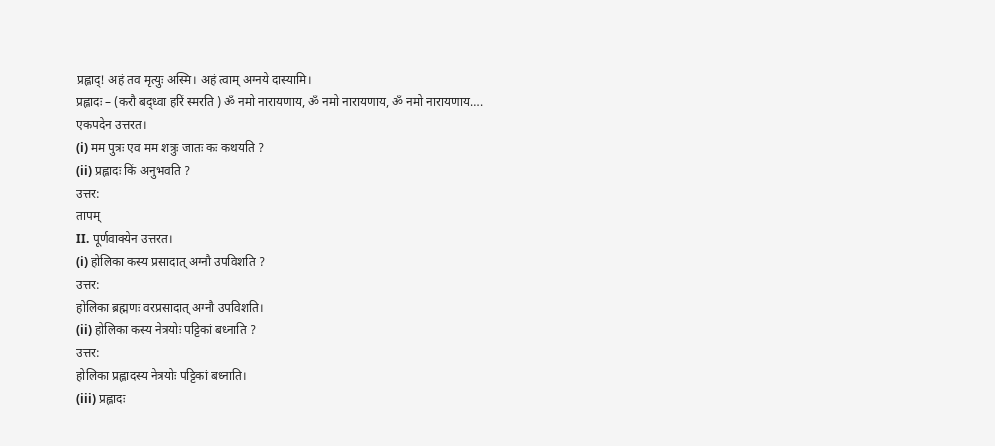प्रह्लाद्! अहं तव मृत्युः अस्मि। अहं त्वाम् अग्नये दास्यामि।
प्रह्लादः – (करौ बद्ध्वा हरिं स्मरति ) ॐ नमो नारायणाय, ॐ नमो नारायणाय, ॐ नमो नारायणाय….
एकपदेन उत्तरत।
(i) मम पुत्रः एव मम शत्रुः जातः कः कथयति ?
(ii) प्रह्लादः किं अनुभवति ?
उत्तर:
तापम्
II. पूर्णवाक्येन उत्तरत।
(i) होलिका कस्य प्रसादात् अग्नौ उपविशति ?
उत्तर:
होलिका ब्रह्मणः वरप्रसादात् अग्नौ उपविशति।
(ii) होलिका कस्य नेत्रयोः पट्टिकां बध्नाति ?
उत्तर:
होलिका प्रह्लादस्य नेत्रयोः पट्टिकां बध्नाति।
(iii) प्रह्लादः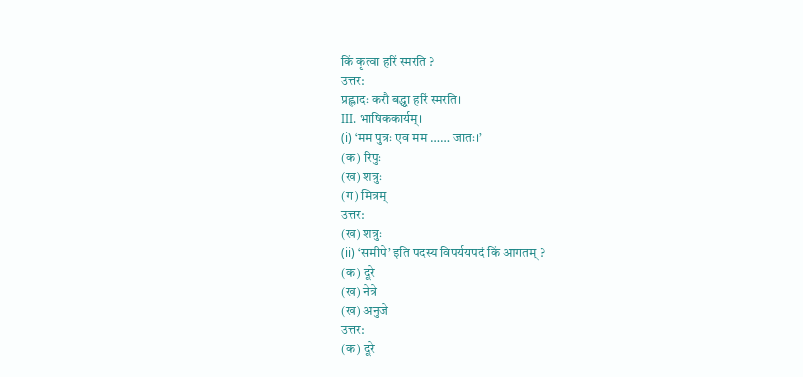किं कृत्वा हरिं स्मरति ?
उत्तर:
प्रह्लादः करौ बद्ध्वा हरिं स्मरति।
III. भाषिककार्यम्।
(i) ‘मम पुत्रः एव मम …… जातः।’
(क) रिपुः
(ख) शत्रुः
(ग) मित्रम्
उत्तर:
(ख) शत्रुः
(ii) ‘समीपे’ इति पदस्य विपर्ययपदं किं आगतम् ?
(क) दूरे
(ख) नेत्रे
(ख) अनुजे
उत्तर:
(क) दूरे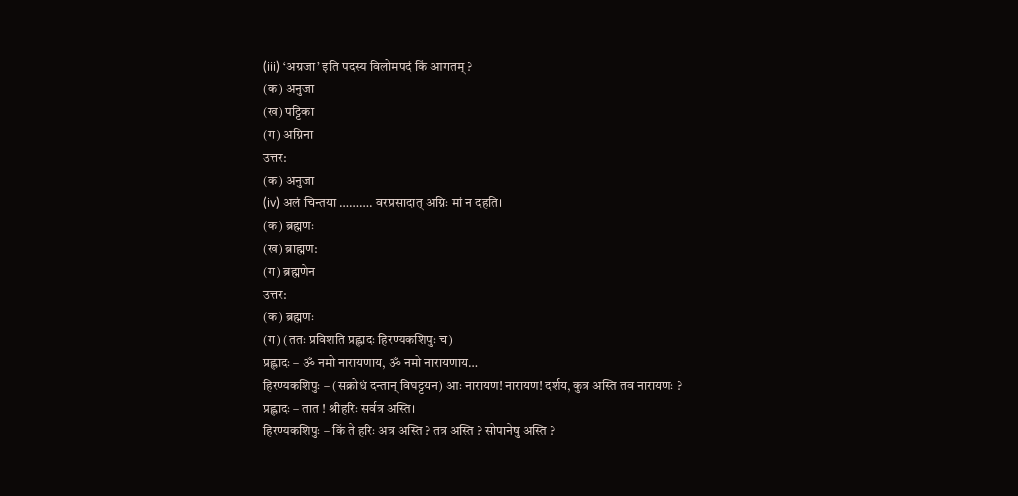(iii) ‘अग्रजा’ इति पदस्य विलोमपदं किं आगतम् ?
(क) अनुजा
(ख) पट्टिका
(ग) अग्निना
उत्तर:
(क) अनुजा
(iv) अलं चिन्तया ………. वरप्रसादात् अग्निः मां न दहति।
(क) ब्रह्मणः
(ख) ब्राह्मण:
(ग) ब्रह्मणेन
उत्तर:
(क) ब्रह्मणः
(ग) (ततः प्रविशति प्रह्लादः हिरण्यकशिपुः च)
प्रह्लादः – ॐ नमो नारायणाय, ॐ नमो नारायणाय…
हिरण्यकशिपुः – (सक्रोधं दन्तान् विघट्टयन) आः नारायण! नारायण! दर्शय, कुत्र अस्ति तव नारायणः ?
प्रह्लादः – तात ! श्रीहरिः सर्वत्र अस्ति।
हिरण्यकशिपुः – किं ते हरिः अत्र अस्ति ? तत्र अस्ति ? सोपानेषु अस्ति ?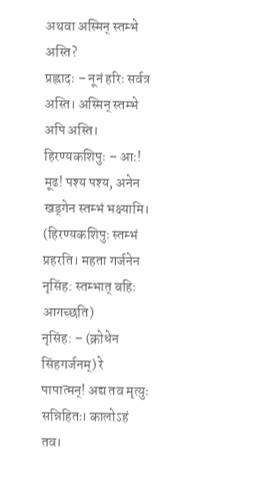अथवा अस्मिन् स्तम्भे अस्ति?
प्रह्लादः – नूनं हरिः सर्वत्र अस्ति। अस्मिन् स्तम्भे अपि अस्ति।
हिरण्यकशिपुः – आः! मूढ! पश्य पश्य, अनेन खड्गेन स्तम्भं भक्ष्यामि।
(हिरण्यकशिपुः स्तम्भं प्रहरति। महता गर्जनेन नृसिंह: स्तम्भात् बहिः आगच्छति)
नृसिंह: – (क्रोधेन सिंहगर्जनम्) रे पापात्मन्! अद्य तव मृत्युः सन्निहितः। कालोऽहं तव।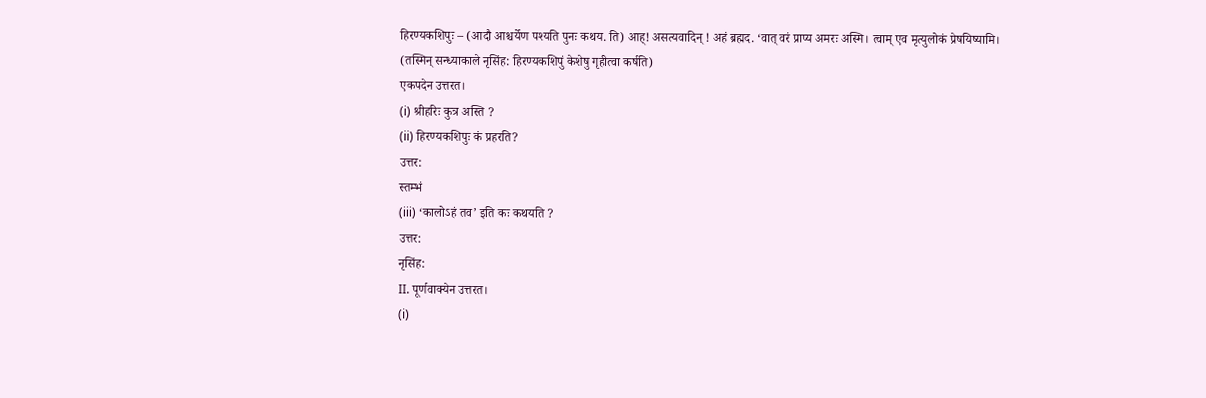हिरण्यकशिपुः – (आदौ आश्चर्येण पश्यति पुनः कथय. ति) आह्! असत्यवादिन् ! अहं ब्रह्मद. ‘वात् वरं प्राप्य अमरः अस्मि। त्वाम् एव मृत्युलोकं प्रेषयिष्यामि।
(तस्मिन् सन्ध्याकाले नृसिंह: हिरण्यकशिपुं केशेषु गृहीत्वा कर्षति)
एकपदेन उत्तरत।
(i) श्रीहरिः कुत्र अस्ति ?
(ii) हिरण्यकशिपुः कं प्रहरति?
उत्तर:
स्तम्भं
(iii) ‘कालोऽहं तव’ इति कः कथयति ?
उत्तर:
नृसिंह:
II. पूर्णवाक्येन उत्तरत।
(i)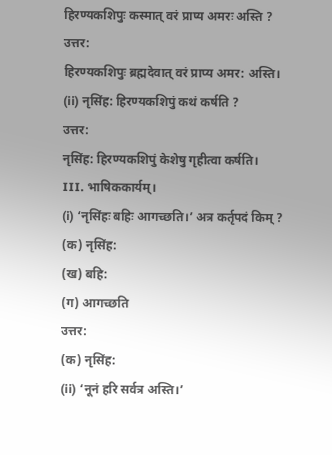हिरण्यकशिपुः कस्मात् वरं प्राप्य अमरः अस्ति ?
उत्तर:
हिरण्यकशिपुः ब्रह्मदेवात् वरं प्राप्य अमर: अस्ति।
(ii) नृसिंह: हिरण्यकशिपुं कथं कर्षति ?
उत्तर:
नृसिंह: हिरण्यकशिपुं केशेषु गृहीत्वा कर्षति।
III. भाषिककार्यम्।
(i) ‘नृसिंहः बहिः आगच्छति।’ अत्र कर्तृपदं किम् ?
(क) नृसिंह:
(ख) बहि:
(ग) आगच्छति
उत्तर:
(क) नृसिंह:
(ii) ‘नूनं हरि सर्वत्र अस्ति।’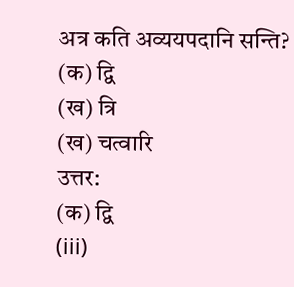अत्र कति अव्ययपदानि सन्ति?
(क) द्वि
(ख) त्रि
(ख) चत्वारि
उत्तर:
(क) द्वि
(iii)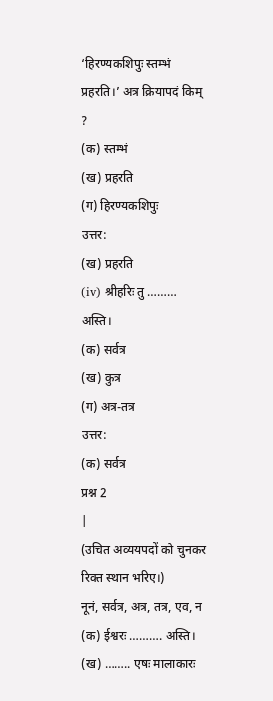‘हिरण्यकशिपुः स्तम्भं प्रहरति।’ अत्र क्रियापदं किम् ?
(क) स्तम्भं
(ख) प्रहरति
(ग) हिरण्यकशिपुः
उत्तर:
(ख) प्रहरति
(iv) श्रीहरिः तु ……… अस्ति।
(क) सर्वत्र
(ख) कुत्र
(ग) अत्र-तत्र
उत्तर:
(क) सर्वत्र
प्रश्न 2
|
(उचित अव्ययपदों को चुनकर रिक्त स्थान भरिए।)
नूनं, सर्वत्र, अत्र, तत्र, एव, न
(क) ईश्वरः ………. अस्ति।
(ख) …….. एषः मालाकारः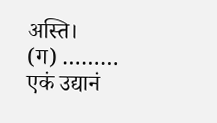अस्ति।
(ग) ……… एकं उद्यानं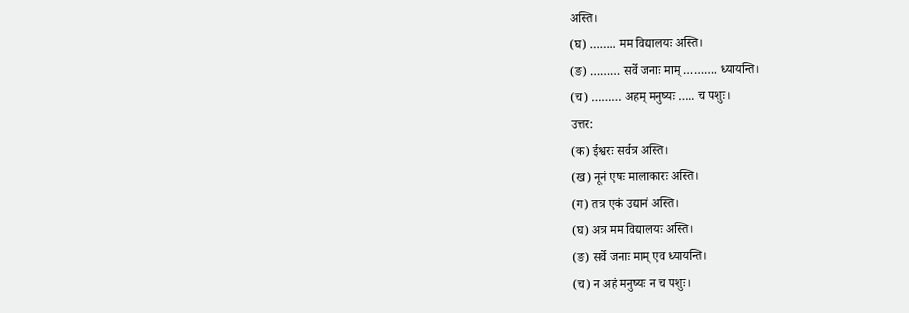अस्ति।
(घ) …….. मम विद्यालयः अस्ति।
(ङ) ……… सर्वे जनाः माम् ………. ध्यायन्ति।
(च) ……… अहम् मनुष्यः ….. च पशुः।
उत्तर:
(क) ईश्वरः सर्वत्र अस्ति।
(ख) नूनं एषः मालाकारः अस्ति।
(ग) तत्र एकं उद्यानं अस्ति।
(घ) अत्र मम विद्यालयः अस्ति।
(ङ) सर्वे जनाः माम् एव ध्यायन्ति।
(च) न अहं मनुष्यः न च पशुः।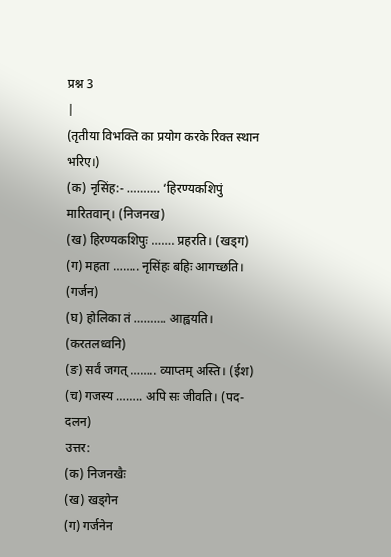प्रश्न 3
|
(तृतीया विभक्ति का प्रयोग करके रिक्त स्थान भरिए।)
(क) नृसिंह:- ………. ‘हिरण्यकशिपुं मारितवान्। (निजनख)
(ख) हिरण्यकशिपुः ……. प्रहरति। (खड्ग)
(ग) महता …….. नृसिंहः बहिः आगच्छति। (गर्जन)
(घ) होलिका तं ………. आह्वयति। (करतलध्वनि)
(ङ) सर्वं जगत् …….. व्याप्तम् अस्ति। (ईश)
(च) गजस्य …….. अपि सः जीवति। (पद-दलन)
उत्तर:
(क) निजनखैः
(ख) खड्गेन
(ग) गर्जनेन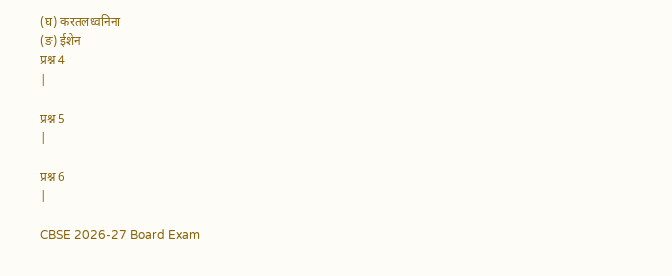(घ) करतलध्वनिना
(ङ) ईशेन
प्रश्न 4
|

प्रश्न 5
|

प्रश्न 6
|

CBSE 2026-27 Board Exam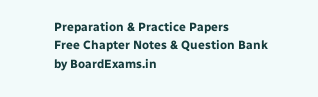Preparation & Practice Papers
Free Chapter Notes & Question Bank by BoardExams.in